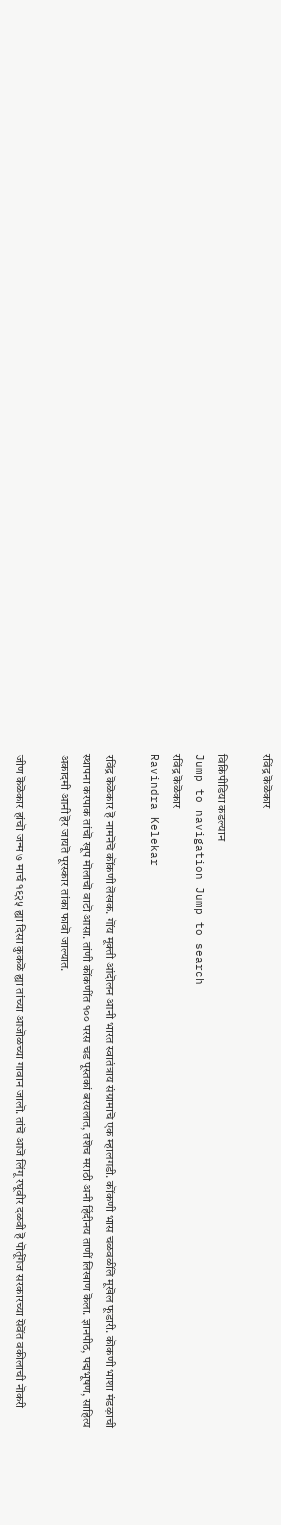रविंद्र कॆळॆकार

विकिपीडिया कडल्यान
Jump to navigation Jump to search
रविंद्र कॆळॆकार
Ravindra Kelekar

रविंद्र कॆळॆकार हॆ नामनॆचॆ कॊंकणी लॆखक. गॊंय मूक्ती आंदॊलन आनी भारत स्वातंत्राय संग्रामाचॆ एक म्हालगडी. कॊंकणी भास चळवळींलॆ मूखॆल फूडारी. कॊकणी भाशा मंडऴाची स्थापना करपाक तांचॊ खूप मॊलाचॊ वाटॊ आसा. तांणी कॊंकणींत १०० परस चड पूस्तकां बरयलात, तशॆच मराठी अनी हिंदीनय ताणीं लिखाण कॆला. ज्ञानपीठ, पद्मभूषण, साहित्य अकादमी आनी हॆर जायतॆ पूरस्कार तांका फावॊ जाल्यात.

जीण कॆळॆकार हांचॊ जन्म ७ मार्च १९२५ ह्या दिसा कुकळॆ ह्या तांच्या आजॊळच्या गावान जालॊ. तांचॆ आजॆ लिंगू रघूवीर दळवी हॆ पॊर्तूगॆज सरकारच्या सॆवॆंत वकीलाची नॊकरी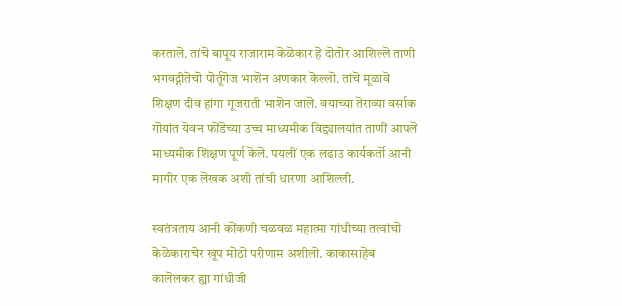करतालॆ. तांचॆ बापूय राजाराम कॆळॆकार हॆ दॊतॊर आशिल्लॆ ताणी भगवद्गीतॆचॊ पॊर्तूगॆज भाशॆन अणकार कॆल्लॊ. तांचॆ मूळावॆ शिक्षण दीव हांगा गूजराती भाशॆन जालॆ. वयाच्या तॆराव्या वर्साक गॊयांत यॆवन फॊंडॆच्या उच्च माध्यमीक विद्द्यालयांत ताणीं आपलॆ माध्यमीक शिक्षण पूर्ण कॆलॆ. पयलीं एक लढाउ कार्यकर्तॊ आनी मागीर एक लॆखक अशी तांची धारणा आशिल्ली.

स्वतंत्रताय आनी कॊंकणी चळवळ महात्मा गांधीच्या तत्वांचॊ कॆळॆकाराचॆर खूप मॊठॊ परीणाम अशीलॊ. काकासाहॆब कालॆलकर ह्या गांधीजी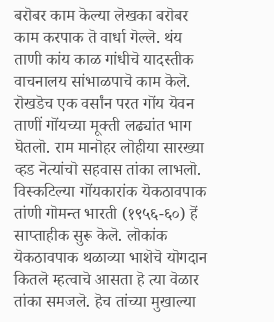बरॊबर काम कॆल्या लॆखका बरॊबर काम करपाक तॆ वार्धा गॆल्लॆ. थंय ताणी कांय काळ गांधीचॆ यादस्तीक वाचनालय सांभाळपाचॆ काम कॆलॆ. रॊखडॆच एक वर्सांन परत गॊंय यॆवन ताणीं गॊंयच्या मूक्ती लढ्यांत भाग घॆतलॊ. राम मानॊहर लॊहीया सारख्या व्हड नॆत्यांचॊ सहवास तांका लाभलॊ. विस्कटिल्या गॊंयकारांक यॆकठावपाक तांणी गॊमन्त भारती (१९५६-६०) हॆं साप्ताहीक सुरू कॆलॆ. लॊकांक यॆकठावपाक थळाव्या भाशॆचॆ यॊगदान कितलॆ म्हत्वाचॆ आसता हॆ त्या वॆळार तांका समजलॆ. हॆच तांच्या मुखाल्या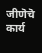जीणॆचॆ कार्य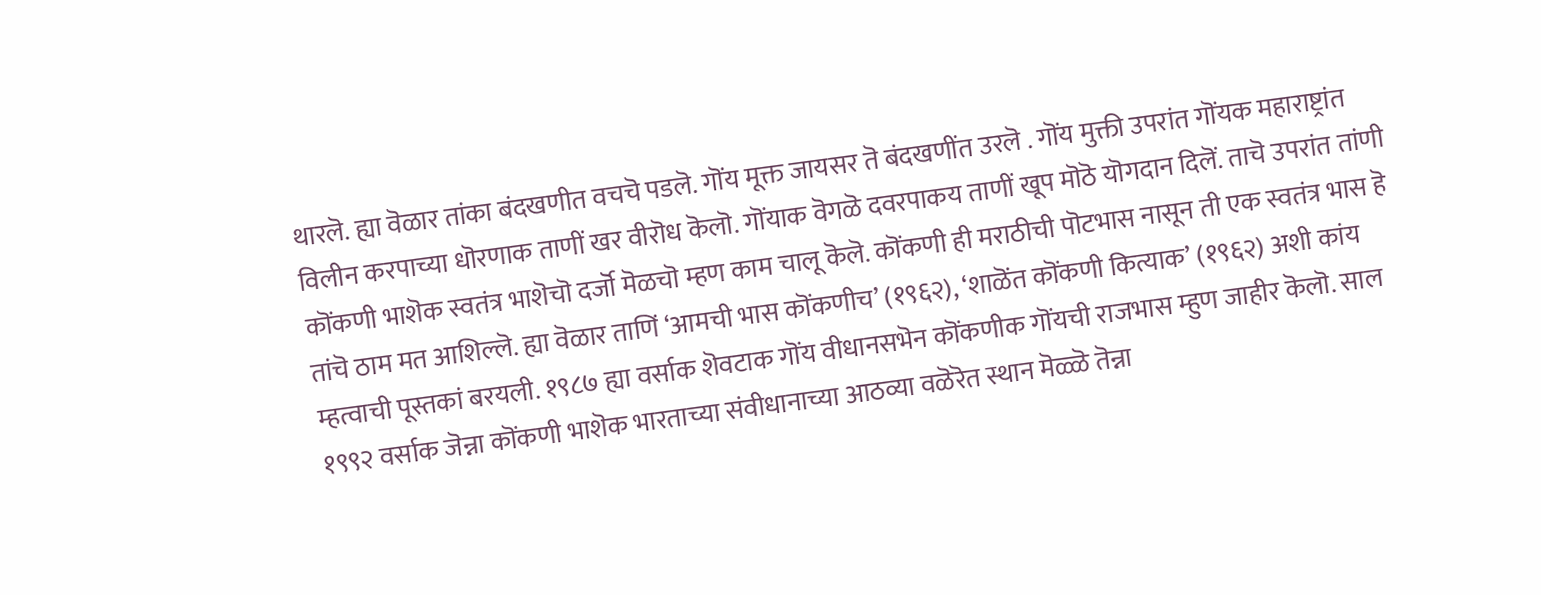थारलॆ. ह्या वॆळार तांका बंदखणीत वचचॆ पडलॆ. गॊंय मूक्त जायसर तॆ बंदखणींत उरलॆ . गॊंय मुक्ती उपरांत गॊंयक महाराष्ट्रांत विलीन करपाच्या धॊरणाक ताणीं खर वीरॊध कॆलॊ. गॊंयाक वॆगळॆ दवरपाकय ताणीं खूप मॊठॆ यॊगदान दिलॆं. ताचॆ उपरांत तांणी कॊंकणी भाशॆक स्वतंत्र भाशॆचॊ दर्जॊ मॆळचॊ म्हण काम चालू कॆलॆ. कॊंकणी ही मराठीची पॊटभास नासून ती एक स्वतंत्र भास हॆ तांचॆ ठाम मत आशिल्लॆ. ह्या वॆळार ताणिं ‘आमची भास कॊंकणीच’ (१९६२), ‘शाळॆंत कॊंकणी कित्याक’ (१९६२) अशी कांय म्हत्वाची पूस्तकां बरयली. १९८७ ह्या वर्साक शॆवटाक गॊंय वीधानसभॆन कॊंकणीक गॊंयची राजभास म्हुण जाहीर कॆलॊ. साल १९९२ वर्साक जॆन्ना कॊंकणी भाशॆक भारताच्या संवीधानाच्या आठव्या वळॆरॆत स्थान मॆळ्ळॆ तॆन्ना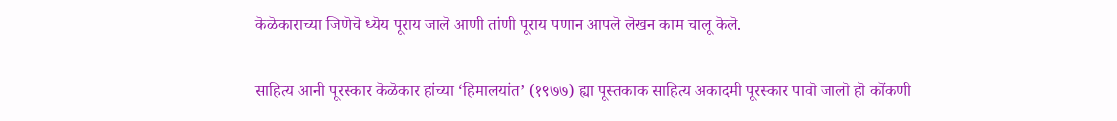कॆळॆकाराच्या जिणॆचॆ ध्यॆय पूराय जालॆ आणी तांणी पूराय पणान आपलॆ लॆखन काम चालू कॆलॆ.

साहित्य आनी पूरस्कार कॆळॆकार हांच्या ‘हिमालयांत’ (१९७७) ह्या पूस्तकाक साहित्य अकादमी पूरस्कार पावॊ जालॊ हॊ कॊंकणी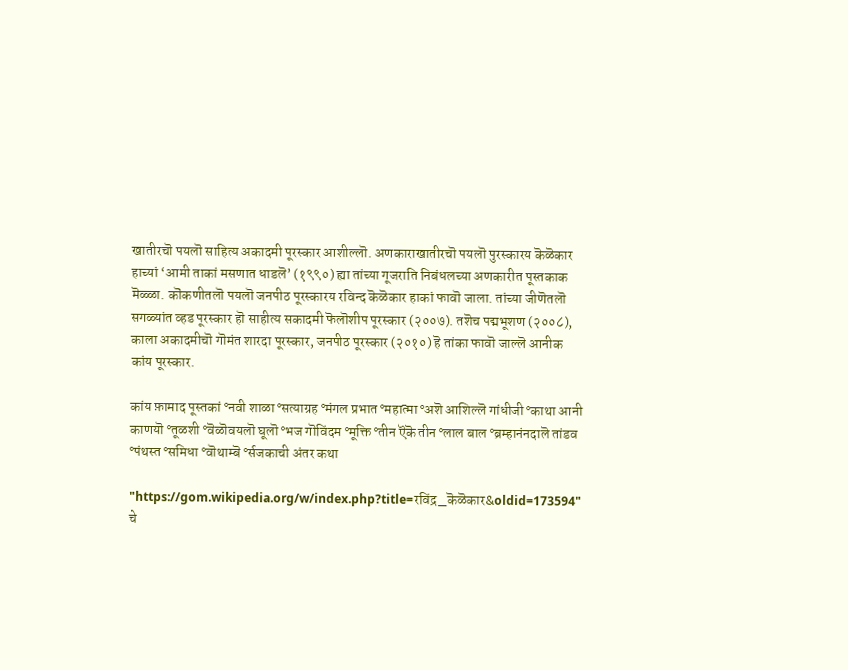खातीरचॊ पयलॊ साहित्य अकादमी पूरस्कार आशील्लॊ. अणकाराखातीरचॊ पयलॊ पुरस्कारय कॆळॆकार हाच्यां ‘आमी ताकां मसणात धाडलॆ’ (१९९०) ह्या तांच्या गूजराति निबंधलच्या अणकारीत पूस्तकाक मॆळ्ळा. कॊंकणीतलॊ पयलॊ जनपीठ पूरस्कारय रविन्द कॆळॆकार हाकां फावॊ जाला. तांच्या जीणॆतलॊ सगळ्यांत व्हड पूरस्कार हॊ साहीत्य सकादमी फॆलॊशीप पूरस्कार (२००७). तशॆच पद्मभूशण (२००८), काला अकादमीचॊ गॊमंत शारदा पूरस्कार, जनपीठ पूरस्कार (२०१०) हॆ तांका फावॊ जाल्लॆ आनीक कांय पूरस्कार.

कांय फ़ामाद पूस्तकां °नवी शाळा °सत्याग्रह °मंगल प्रभात °महात्मा °अशॆ आशिल्लॆ गांधीजी °काथा आनी काणयॊ °तूळशी °वॆळॊवयलॊ घूलॊ °भज गॊविंदम °मूक्ति °तीन ऎकॆ तीन °लाल बाल °ब्रम्हानंनदालॆ तांडव °पंथस्त °समिधा °वॊथाम्बॆ °र्सजकाची अंतर कथा

"https://gom.wikipedia.org/w/index.php?title=रविंद्र_कॆळॆकार&oldid=173594" चे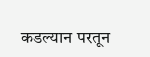कडल्यान परतून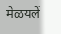मेळयलें